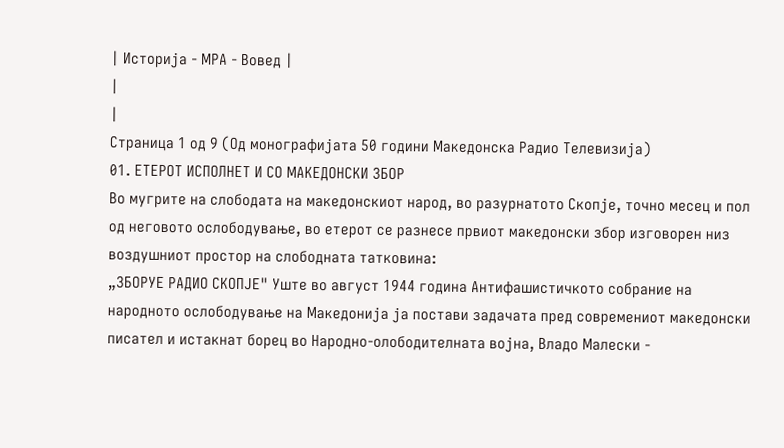| Историја - МРА - Вовед |
|
|
Страница 1 од 9 (Од монографијата 50 години Македонска Радио Телевизија)
01. ЕТЕРОТ ИСПОЛНЕТ И СО МАКЕДОНСКИ ЗБОР
Во мугрите на слободата на македонскиот народ, во разурнатото Скопје, точно месец и пол од неговото ослободување, во етерот се разнесе првиот македонски збор изговорен низ воздушниот простор на слободната татковина:
„ЗБОРУЕ РАДИО СКОПЈЕ" Уште во август 1944 година Антифашистичкото собрание на народното ослободување на Македонија ја постави задачата пред современиот македонски писател и истакнат борец во Народно-олободителната војна, Владо Малески -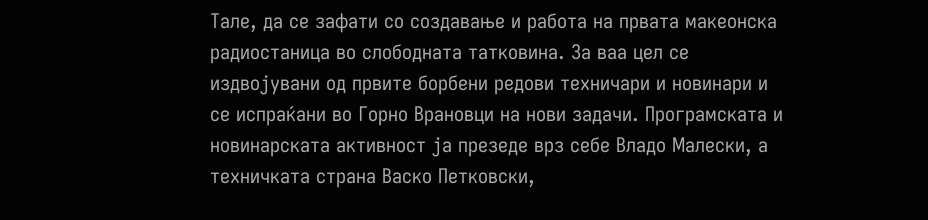Тале, да се зафати со создавање и работа на првата макеонска радиостаница во слободната татковина. За ваа цел се издвојувани од првите борбени редови техничари и новинари и се испраќани во Горно Врановци на нови задачи. Програмската и новинарската активност ја презеде врз себе Владо Малески, а техничката страна Васко Петковски,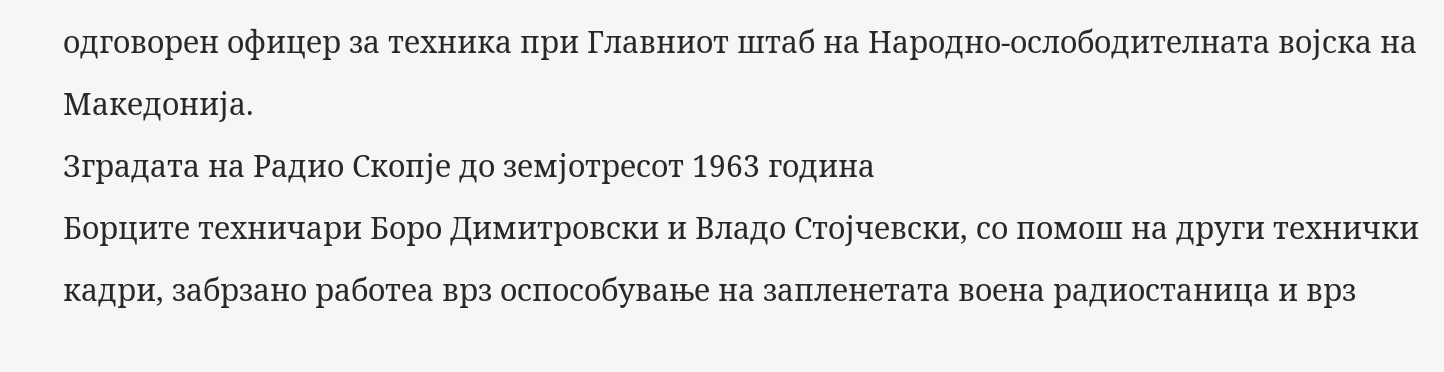одговорен офицер за техника при Главниот штаб на Народно-ослободителната војска на Македонија.
Зградата на Радио Скопје до земјотресот 1963 година
Борците техничари Боро Димитровски и Владо Стојчевски, со помош на други технички кадри, забрзано работеа врз оспособување на запленетата воена радиостаница и врз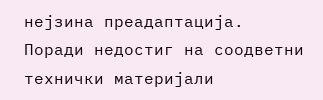нејзина преадаптација. Поради недостиг на соодветни технички материјали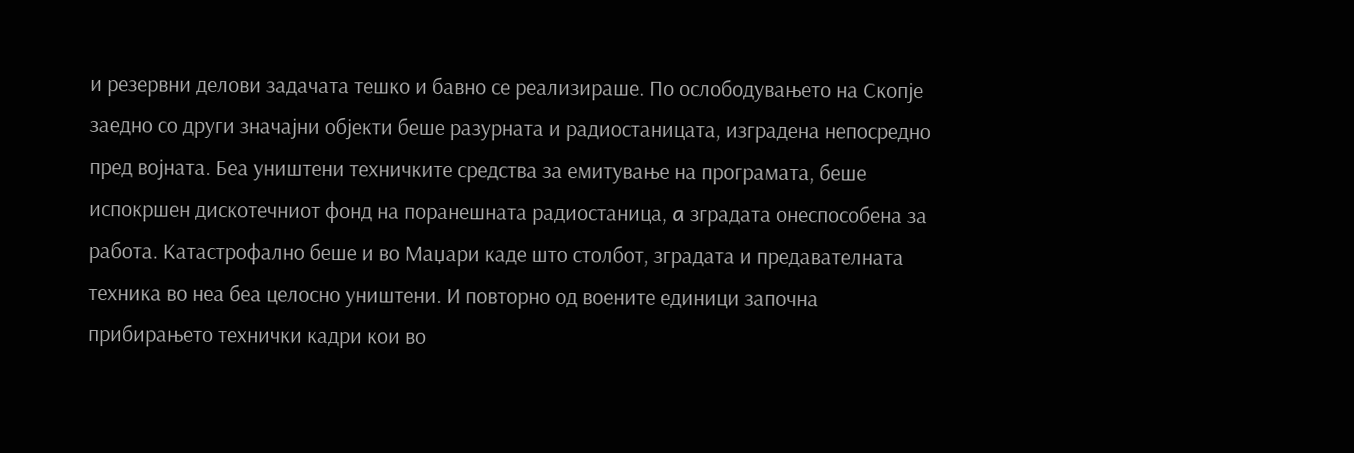и резервни делови задачата тешко и бавно се реализираше. По ослободувањето на Скопје заедно со други значајни објекти беше разурната и радиостаницата, изградена непосредно пред војната. Беа уништени техничките средства за емитување на програмата, беше испокршен дискотечниот фонд на поранешната радиостаница, a зградата онеспособена за работа. Катастрофално беше и во Маџари каде што столбот, зградата и предавателната техника во неа беа целосно уништени. И повторно од воените единици започна прибирањето технички кадри кои во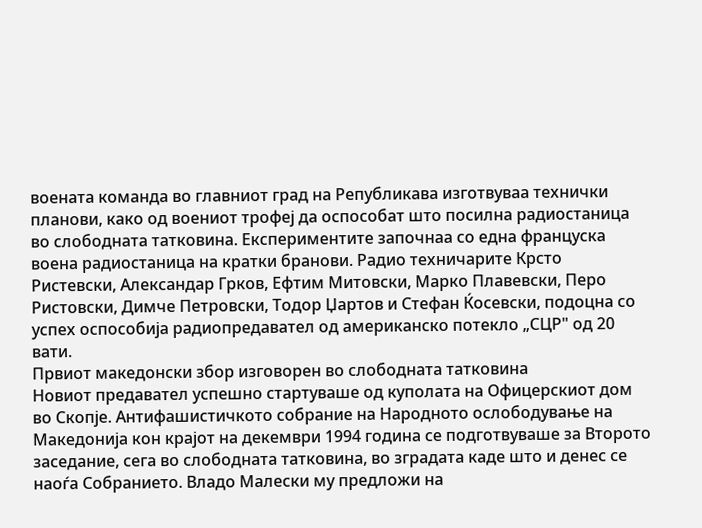воената команда во главниот град на Републикава изготвуваа технички планови, како од воениот трофеј да оспособат што посилна радиостаница во слободната татковина. Експериментите започнаа со една француска воена радиостаница на кратки бранови. Радио техничарите Крсто Ристевски, Александар Грков, Ефтим Митовски, Марко Плавевски, Перо Ристовски, Димче Петровски, Тодор Џартов и Стефан Ќосевски, подоцна со успех оспособија радиопредавател од американско потекло „СЦР" од 20 вати.
Првиот македонски збор изговорен во слободната татковина
Новиот предавател успешно стартуваше од куполата на Офицерскиот дом во Скопје. Антифашистичкото собрание на Народното ослободување на Македонија кон крајот на декември 1994 година се подготвуваше за Второто заседание, сега во слободната татковина, во зградата каде што и денес се наоѓа Собранието. Владо Малески му предложи на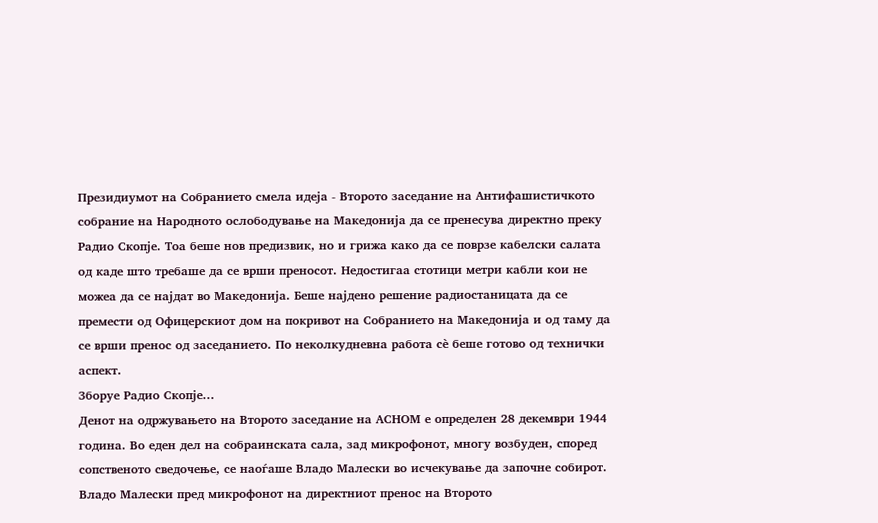Президиумот на Собранието смела идеја - Второто заседание на Антифашистичкото собрание на Народното ослободување на Македонија да се пренесува директно преку Радио Скопје. Тоа беше нов предизвик, но и грижа како да се поврзе кабелски салата од каде што требаше да се врши преносот. Недостигаа стотици метри кабли кои не можеа да се најдат во Македонија. Беше најдено решение радиостаницата да се премести од Офицерскиот дом на покривот на Собранието на Македонија и од таму да се врши пренос од заседанието. По неколкудневна работа сè беше готово од технички аспект.
Зборуе Радио Скопје...
Денот на одржувањето на Второто заседание на АСНОМ е определен 28 декември 1944 година. Во еден дел на собраинската сала, зад микрофонот, многу возбуден, според сопственото сведочење, се наоѓаше Владо Малески во исчекување да започне собирот.
Владо Малески пред микрофонот на директниот пренос на Второто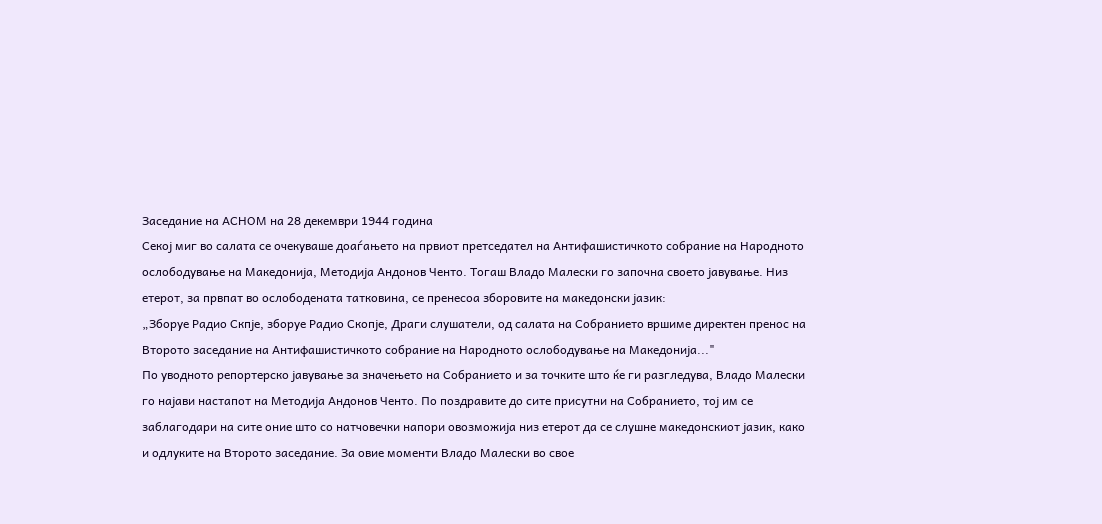Заседание на АСНОМ на 28 декември 1944 година
Секој миг во салата се очекуваше доаѓањето на првиот претседател на Антифашистичкото собрание на Народното ослободување на Македонија, Методија Андонов Ченто. Тогаш Владо Малески го започна своето јавување. Низ етерот, за првпат во ослободената татковина, се пренесоа зборовите на македонски јазик:
„Зборуе Радио Скпје, зборуе Радио Скопје, Драги слушатели, од салата на Собранието вршиме директен пренос на Второто заседание на Антифашистичкото собрание на Народното ослободување на Македонија..."
По уводното репортерско јавување за значењето на Собранието и за точките што ќе ги разгледува, Владо Малески го најави настапот на Методија Андонов Ченто. По поздравите до сите присутни на Собранието, тој им се заблагодари на сите оние што со натчовечки напори овозможија низ етерот да се слушне македонскиот јазик, како и одлуките на Второто заседание. За овие моменти Владо Малески во свое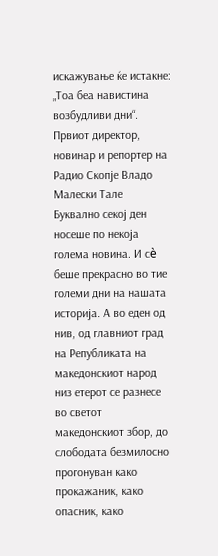искажување ќе истакне: „Тоа беа навистина возбудливи дни“.
Првиот директор, новинар и репортер на Радио Скопје Владо Малески Тале
Буквално секој ден носеше по некоја голема новина. И сè беше прекрасно во тие големи дни на нашата историја. А во еден од нив, од главниот град на Републиката на македонскиот народ низ етерот се разнесе во светот македонскиот збор, до слободата безмилосно прогонуван како прокажаник, како опасник, како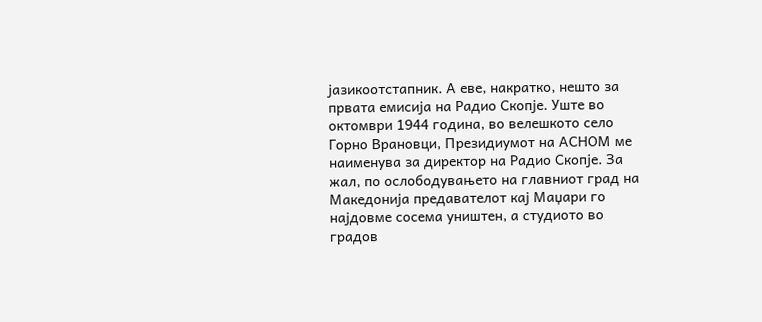јазикоотстапник. А еве, накратко, нешто за првата емисија на Радио Скопје. Уште во октомври 1944 година, во велешкото село Горно Врановци, Президиумот на АСНОМ ме наименува за директор на Радио Скопје. За жал, по ослободувањето на главниот град на Македонија предавателот кај Маџари го најдовме сосема уништен, а студиото во градов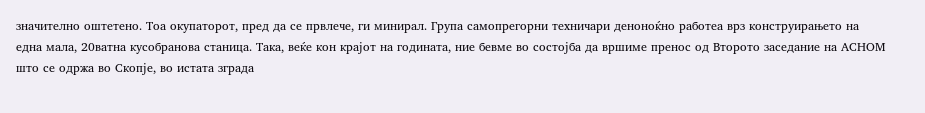значително оштетено. Тоа окупаторот, пред да се првлече, ги минирал. Група самопрегорни техничари деноноќно работеа врз конструирањето на една мала, 20ватна кусобранова станица. Така, веќе кон крајот на годината, ние бевме во состојба да вршиме пренос од Второто заседание на АСНОМ што се одржа во Скопје, во истата зграда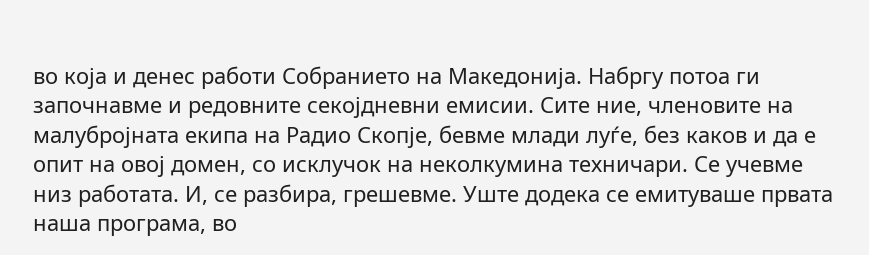во која и денес работи Собранието на Македонија. Набргу потоа ги започнавме и редовните секојдневни емисии. Сите ние, членовите на малубројната екипа на Радио Скопје, бевме млади луѓе, без каков и да е опит на овој домен, со исклучок на неколкумина техничари. Се учевме низ работата. И, сe разбира, грешевме. Уште додека се емитуваше првата наша програма, во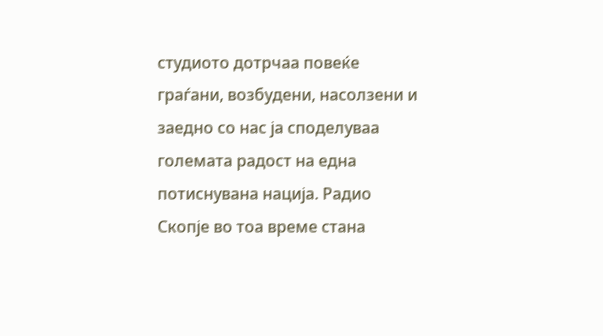студиото дотрчаа повеќе граѓани, возбудени, насолзени и заедно со нас ја споделуваа големата радост на една потиснувана нација. Радио Скопје во тоа време стана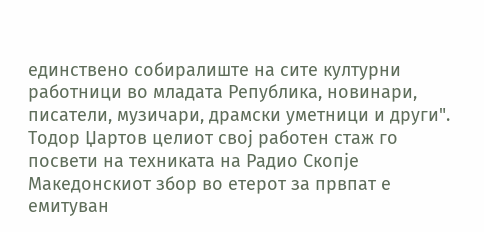единствено собиралиште на сите културни работници во младата Република, новинари, писатели, музичари, драмски уметници и други".
Тодор Џартов целиот свој работен стаж го посвети на техниката на Радио Скопје
Македонскиот збор во етерот за првпат е емитуван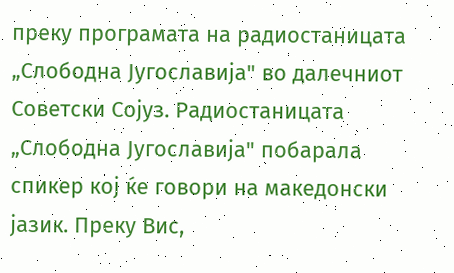преку програмата на радиостаницата „Слободна Југославија" во далечниот Советски Сојуз. Радиостаницата „Слободна Југославија" побарала спикер кој ќе говори на македонски јазик. Преку Вис,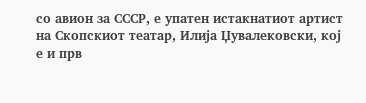со авион за СССР, е упатен истакнатиот артист на Скопскиот театар, Илија Џувалековски, кој е и прв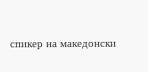спикер на македонски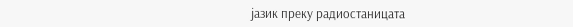јазик преку радиостаницата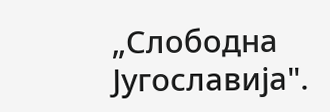„Слободна Југославија".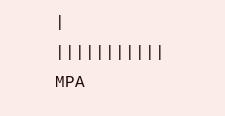|
|||||||||||
МРА